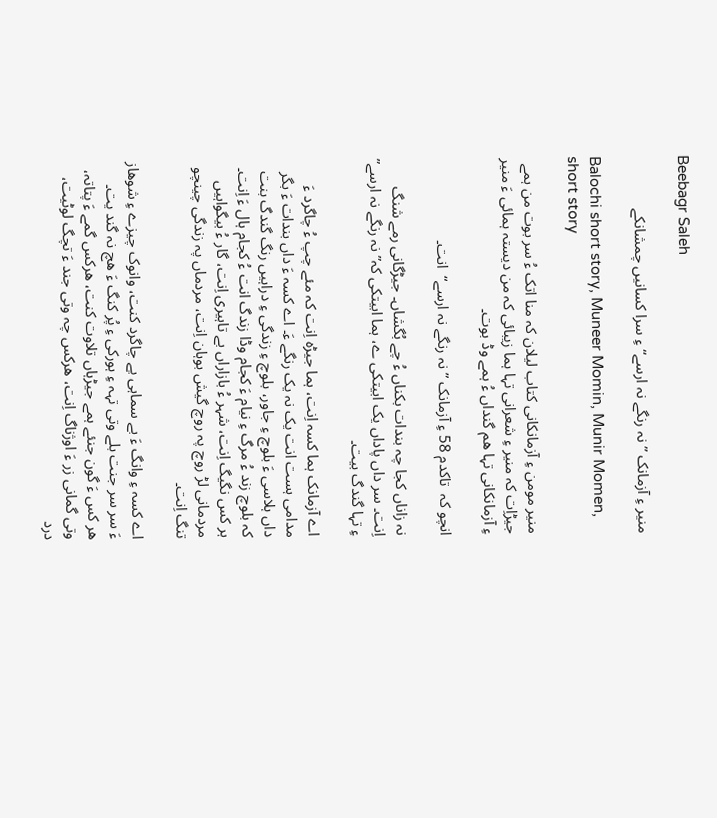Beebagr Saleh

منیر ءِ آزمانک ”نہ رنگے نہ ارسے“ ءِ سرا کسانیں چمشانکے

Balochi short story, Muneer Momin, Munir Momen, short story

منیر مومن ءِ آزمانکانی کتاب لیلان کہ منا اتک ءُ سر بوت من ہمے جیڑاِت کہ منیر ءِ شعرانی تہا ہما زیبائی کہ من دیستہ ہمائی ءَ منیر ءِ آزمانکانی تہا ھم گنداں ءُ ہمے وڈ بوت۔

انچو کہ  تاکدم 58 ءِ آزمانک ”نہ رنگے نہ ارسے“  انت۔

نہ زاناں کجا چہ بندات بکناں ءُ چے بُگشاں۔ جیڑگانی رمے شنگ اِنت۔ سر داں پاداں یک ابیتکی ے، ہما ابیتکی کہ” نہ رنگے نہ ارسے” ءِ تہا گندگ بیت۔

اے آزمانک ہما کسہ اِنت، ہما جیڑہ اِنت کہ مئے چپ ءُ چاگرد ءَ مدامی ہست انت یک نہ یک رنگے ءَ۔ اے کسہ ءَ داں بندات ءَ بگر داں ہلاسی ءَ بلوچ ءِ جاور، بلوچ ءِ زندگی ءِ دراہیں رنگ گندگ بنت کہ بلوچ زند ءُ مرگ ءِ نیام ءَ کجام وڈا زندگ انت ءُ کجام ہال ءَ اِنت۔ ہر کس نگیگ اِنت، شہر ءُ بازاراں بے تاہیری اِنت، گار ءُ بیگواہیں مردمانی لڑ روچ پہ روچ گیش بوہان اِنت، مردماں پہ زندگی چینچو تنگ اِنت۔

اے کسہ ءِ وانگ ءَ بے سماہی یے چاگرد کنت، وانوک چیزے ءِ شوھاز ءَ سر سر جنت بلے وتی تہہ ءِ ہورکی ءِ پُر کنگ ءَ ھچ نہ گند یت۔
ھر کس ءَ گون جنئے ہمے جیڑہاں تلاوت کنت، ھرکس گمے ءَ پتاتہ، وتی گمانی زر ءَ اوژناگ اِنت، ھرکس چہ وتی جند ءَ تچگ لوٹیت، درد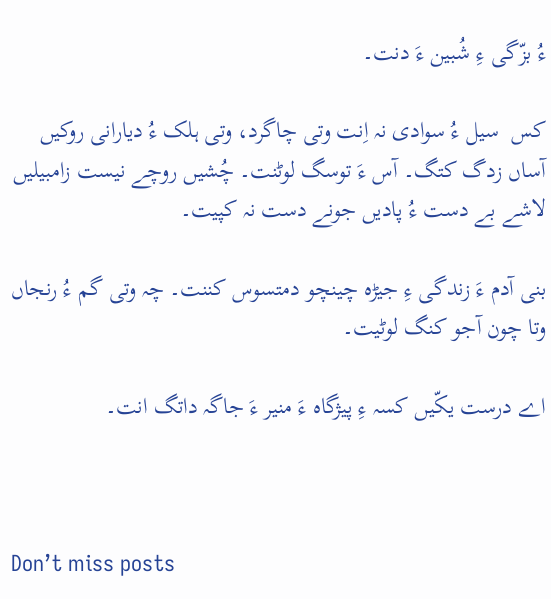ءُ بزّگی ءِ شُبین ءَ دنت۔

کس  سیل ءُ سوادی نہ اِنت وتی چاگرد، وتی ہلک ءُ دیارانی روکیں آساں زدگ کتگ۔ آس ءَ توسگ لوٹنت۔ چُشیں روچے نیست زامبیلیں لاشے بے دست ءُ پادیں جونے دست نہ کپیت۔

بنی آدم ءَ زندگی ءِ جیڑہ چینچو دمتسوس کننت۔ چہ وتی گم ءُ رنجاں وتا چون آجو کنگ لوٹیت۔

اے درست یکّیں کسہ ءِ پیژگاہ ءَ منیر ءَ جاگہ داتگ انت۔



Don’t miss posts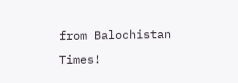from Balochistan Times!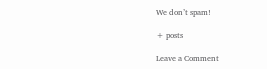We don’t spam!

+ posts

Leave a Comment